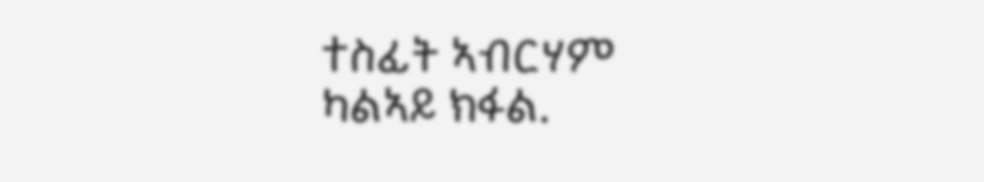ተስፊት ኣብርሃም
ካልኣይ ክፋል.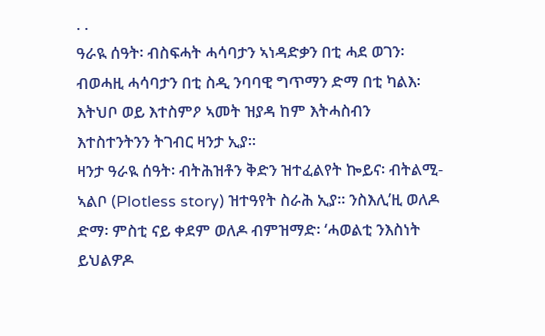. .
ዓራዪ ሰዓት፡ ብስፍሓት ሓሳባታን ኣነዳድቃን በቲ ሓደ ወገን፡ ብወሓዚ ሓሳባታን በቲ ስዲ ንባባዊ ግጥማን ድማ በቲ ካልእ፡ እትህቦ ወይ እተስምዖ ኣመት ዝያዳ ከም እትሓስብን እተስተንትንን ትገብር ዛንታ ኢያ።
ዛንታ ዓራዪ ሰዓት፡ ብትሕዝቶን ቅድን ዝተፈልየት ኰይና፡ ብትልሚ-ኣልቦ (Plotless story) ዝተዓየት ስራሕ ኢያ። ንስእሊ’ዚ ወለዶ ድማ፡ ምስቲ ናይ ቀደም ወለዶ ብምዝማድ፡ ‘ሓወልቲ ንእስነት ይህልዎዶ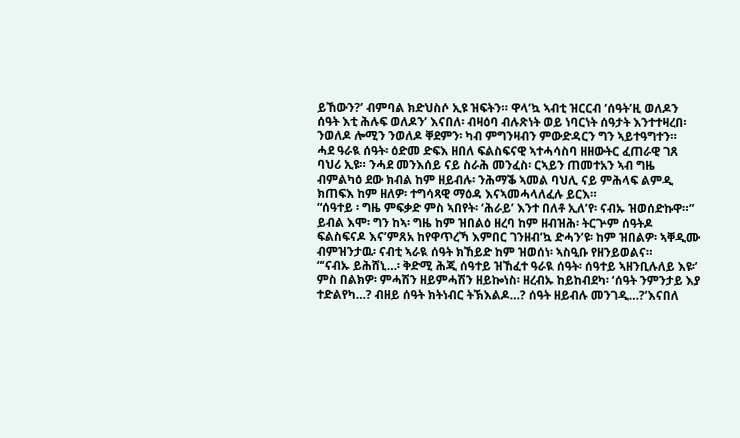ይኸውን?’ ብምባል ክድህስሶ ኢዩ ዝፍትን። ዋላ’ኳ ኣብቲ ዝርርብ ‘ሰዓት’ዚ ወለዶን ሰዓት እቲ ሕሉፍ ወለዶን’ እናበለ፡ ብዛዕባ ብሉጽነት ወይ ነባርነት ሰዓታት እንተተዛረበ፡ ንወለዶ ሎሚን ንወለዶ ቐደምን፡ ካብ ምግንዛብን ምውድዳርን ግን ኣይተዓግተን።
ሓደ ዓራዪ ሰዓት፡ ዕድመ ድፍእ ዘበለ ፍልስፍናዊ ኣተሓሳስባ ዘዘውትር ፈጠራዊ ገጸ ባህሪ ኢዩ። ንሓደ መንእሰይ ናይ ስራሕ መንፈስ፡ ርኣይን ጠመተአን ኣብ ግዜ ብምልካዕ ደው ክብል ከም ዘይብሉ፡ ንሕማቕ ኣመል ባህሊ ናይ ምሕላፍ ልምዲ ክጠፍእ ከም ዘለዎ፡ ተግሳጻዊ ማዕዳ እናኣመሓላለፈሉ ይርእ።
“ሰዓተይ ፡ ግዜ ምፍቃድ ምስ ኣበየት፡ ‘ሕራይ’ እንተ በለቶ ኢለ’የ፡ ናብኡ ዝወሰድኩዋ።”
ይብል እሞ፡ ግን ከኣ፡ ግዜ ከም ዝበልዕ ዘረባ ከም ዘብዝሕ፡ ትርጕም ሰዓትዶ ፍልስፍናዶ እና’ምጸአ ከየዋጥረኻ እምበር ገንዘብ’ኳ ድሓን’ዩ፡ ከም ዝበልዎ፡ ኣቐዲሙ ብምዝንታዉ፡ ናብቲ ኣራዪ ሰዓት ክኸይድ ከም ዝወሰነ፡ ኣስዒቡ የዘንይወልና።
“‘ናብኡ ይሕሸኒ…፡ ቅድሚ ሕጂ ሰዓተይ ዝኸፈተ ዓራዪ ሰዓት፡ ሰዓተይ ኣዘንቢሉለይ እዩ፡’ ምስ በልክዎ፡ ምሓሽን ዘይምሓሽን ዘይኰነስ፡ ዘረብኡ ከይከብደካ፡ ‘ሰዓት ንምንታይ እያ ተድልየካ…? ብዘይ ሰዓት ክትነብር ትኽእልዶ…? ሰዓት ዘይብሉ መንገዲ…?’እናበለ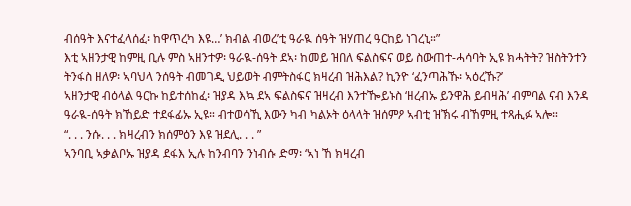ብሰዓት እናተፈላሰፈ፡ ከዋጥረካ እዩ…’ ክብል ብወረ’ቲ ዓራዪ ሰዓት ዝሃጠረ ዓርከይ ነገረኒ።”
እቲ ኣዘንታዊ ከምዚ ቢሉ ምስ ኣዘንተዎ፡ ዓራዪ-ሰዓት ደኣ፡ ከመይ ዝበለ ፍልስፍና ወይ ስውጠተ-ሓሳባት ኢዩ ክሓትት? ዝስትንተን ትንፋስ ዘለዎ፡ ኣባህላ ንሰዓት ብመገዲ ህይወት ብምትስፋር ክዛረብ ዝሕእል? ኪንዮ ‘ፈንጣሕኹ፡ ኣዕረኹ?’
ኣዘንታዊ ብዕላል ዓርኩ ከይተሰከፈ፡ ዝያዳ እኳ ደኣ ፍልስፍና ዝዛረብ እንተዀይኑስ ‘ዘረብኡ ይንዋሕ ይብዛሕ’ ብምባል ናብ እንዳ ዓራዪ-ሰዓት ክኸይድ ተደፋፊኡ ኢዩ። ብተወሳኺ እውን ካብ ካልኦት ዕላላት ዝሰምዖ ኣብቲ ዝኽሩ ብኸምዚ ተጻሒፉ ኣሎ።
“. . . ንሱ. . . ክዛረብን ክሰምዕን እዩ ዝደሊ. . . ”
ኣንባቢ ኣቃልቦኡ ዝያዳ ደፋእ ኢሉ ከንብባን ንነብሱ ድማ፡ ‘ኣነ ኸ ክዛረብ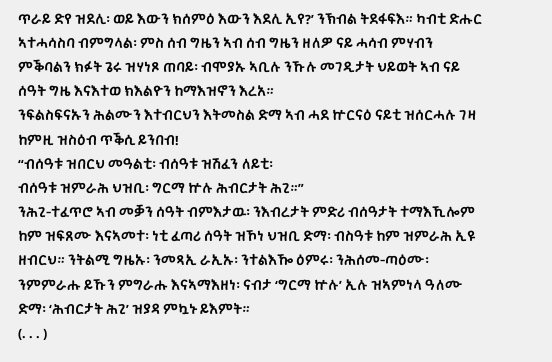ጥራይ ድየ ዝደሊ፡ ወይ እውን ክሰምዕ እውን እደሊ ኢየ?’ ንኽብል ትደፋፍእ። ካብቲ ድሑር ኣተሓሳስባ ብምግላል፡ ምስ ሰብ ግዜን ኣብ ሰብ ግዜን ዘለዎ ናይ ሓሳብ ምሃብን ምቕባልን ክፉት ጌሩ ዝሃነጾ ጠባይ፡ ብሞያኡ ኣቢሉ ንኹሉ መገዲታት ህይወት ኣብ ናይ ሰዓት ግዜ እናእተወ ክእልዮን ከማእዝኖን እረአ።
ንፍልስፍናኡን ሕልሙን እተብርህን እትመስል ድማ ኣብ ሓደ ኵርናዕ ናይቲ ዝሰርሓሉ ገዛ ከምዚ ዝስዕብ ጥቕሲ ይንበብ!
“ብሰዓቱ ዝበርህ መዓልቲ፡ ብሰዓቱ ዝሽፈን ለይቲ፡
ብሰዓቱ ዝምራሕ ህዝቢ፡ ግርማ ኵሉ ሕብርታት ሕጊ።”
ንሕጊ-ተፈጥሮ ኣብ መቓን ሰዓት ብምእታዉ፡ ንእብረታት ምድሪ ብሰዓታት ተማእኺሎም ከም ዝፍጸሙ እናኣመተ፡ ነቲ ፈጣሪ ሰዓት ዝኾነ ህዝቢ ድማ፡ ብስዓቱ ከም ዝምራሕ ኢዩ ዘብርህ። ንትልሚ ግዜኡ፡ ንመጻኢ ራኢኡ፡ ንተልእዀ ዕምሩ፡ ንሕሰመ-ጣዕሙ፡ ንምምራሑ ይኹን ምግራሑ እናኣማእዘነ፡ ናብታ ‘ግርማ ኵሉ’ ኢሉ ዝኣምነላ ዓለሙ ድማ፡ ‘ሕብርታት ሕጊ’ ዝያዳ ምኳኑ ይእምት።
(. . . )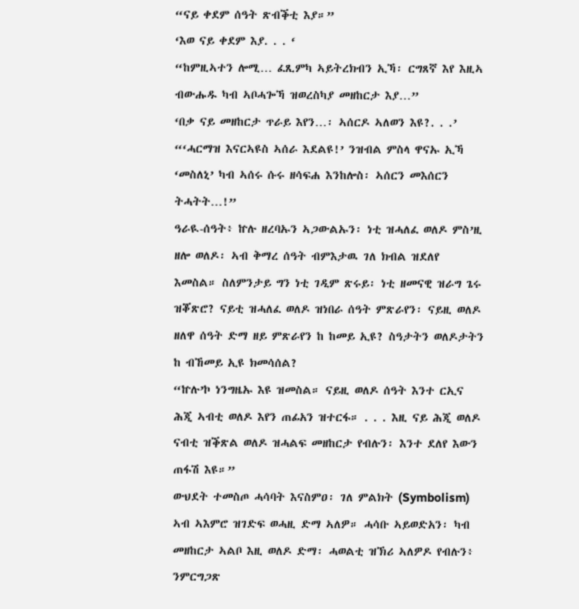“ናይ ቀደም ሰዓት ጽብቕቲ እያ።”
‘እወ ናይ ቀደም እያ. . . ‘
“ከምዚኣተን ሎሚ… ፈጺምካ ኣይትረክብን ኢኻ፡ ርግጸኛ እየ እዚኣ ብውሑዱ ካብ ኣቦሓጐኻ ዝወረስካያ መዘከርታ እያ…”
‘በቃ ናይ መዘከርታ ጥራይ እየን…፡ ኣሰርዶ ኣለወን እዩ?. . .’
“‘ሓርማዝ እናርኣዩስ ኣሰራ እደልዩ!’ ንዝብል ምስላ ዋናኡ ኢኻ ‘መስለኒ’ ካብ ኣሰሩ ሱሩ ዘሳፍሐ እንከሎስ፡ ኣሰርን መእሰርን ትሓትት…!”
ዓራዪ-ሰዓት፥ ኵሉ ዘረባኡን ኣጋውልኡን፡ ነቲ ዝሓለፈ ወለዶ ምስ’ዚ ዘሎ ወለዶ፡ ኣብ ቅማረ ሰዓት ብምእታዉ ገለ ክብል ዝደለየ እመስል። ስለምንታይ ግን ነቲ ገዲም ጽሩይ፡ ነቲ ዘመናዊ ዝራግ ጌሩ ዝቖጽሮ? ናይቲ ዝሓለፈ ወለዶ ዝነበራ ሰዓት ምጽራየን፡ ናይዚ ወለዶ ዘለዋ ሰዓት ድማ ዘይ ምጽራየን ከ ከመይ ኢዩ? ስዓታትን ወለዶታትን ከ ብኸመይ ኢዩ ክመሳሰል?
“ኵሉ’ኮ ነንግዜኡ እዩ ዝመስል። ናይዚ ወለዶ ሰዓት እንተ ርኢና ሕጂ ኣብቲ ወለዶ እየን ጠፊአን ዝተርፋ። . . . እዚ ናይ ሕጂ ወለዶ ናብቲ ዝቕጽል ወለዶ ዝሓልፍ መዘከርታ የብሉን፡ እንተ ደለየ እውን ጠፋሽ እዩ።”
ውህደት ተመስጦ ሓሳባት እናስምዐ፡ ገለ ምልክት (Symbolism) ኣብ ኣእምሮ ዝገድፍ ወሓዚ ድማ ኣለዎ። ሓሳቡ ኣይወድአን፡ ካብ መዘከርታ ኣልቦ እዚ ወለዶ ድማ፡ ሓወልቲ ዝኽሪ ኣለዎዶ የብሉን፥ ንምርግጋጽ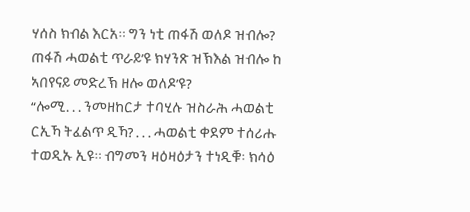ሃሰስ ክብል እርአ። ግን ነቲ ጠፋሽ ወለዶ ዝብሎ? ጠፋሽ ሓወልቲ ጥራይ’ዩ ክሃንጽ ዝኽእል ዝብሎ ከ ኣበየናይ መድረኽ ዘሎ ወለዶ’ዩ?
“ሎሚ. . . ንመዘከርታ ተባሂሉ ዝስራሕ ሓወልቲ ርኢኻ ትፈልጥ ዲኻ? . . . ሓወልቲ ቀደም ተሰሪሑ ተወዲኡ ኢዩ። ብግመን ዛዕዛዕታን ተነዲቑ፡ ክሳዕ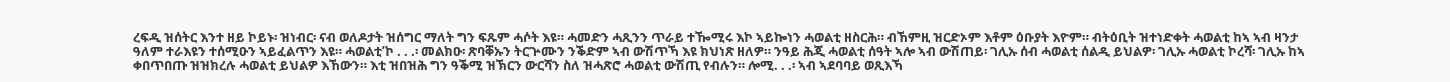ረፍዲ ዝሰትር እንተ ዘይ ኮይኑ፡ ዝነብር፡ ናብ ወለዶታት ዝሰግር ማለት ግን ፍጹም ሓሶት እዩ። ሓመድን ሓጺንን ጥራይ ተዀሚሩ እኮ ኣይኰነን ሓወልቲ ዘስርሕ። ብኸምዚ ዝርድኦም እቶም ዕቡያት እዮም። ብትዕቢት ዝተነድቀት ሓወልቲ ከኣ ኣብ ዛንታ ዓለም ተራእዩን ተሰሚዑን ኣይፈልጥን እዩ። ሓወልቲ’ኮ . . .፡ መልክዑ፡ ጽባቐኡን ትርጕሙን ንቕድም ኣብ ውሽጥኻ እዩ ክህነጽ ዘለዎ። ንዓይ ሕጂ ሓወልቲ ሰዓት ኣሎ ኣብ ውሽጠይ፡ ገሊኡ ሰብ ሓወልቲ ሰልዲ ይህልዎ፡ ገሊኡ ሓወልቲ ኮረሻ፡ ገሊኡ ከኣ ቀበጥበጡ ዝዝክረሉ ሓወልቲ ይህልዎ እኸውን። እቲ ዝበዝሕ ግን ዓቕሚ ዝኽርን ውርሻን ስለ ዝሓጽሮ ሓወልቲ ውሽጢ የብሉን። ሎሚ. . .፡ ኣብ ኣደባባይ ወጺእኻ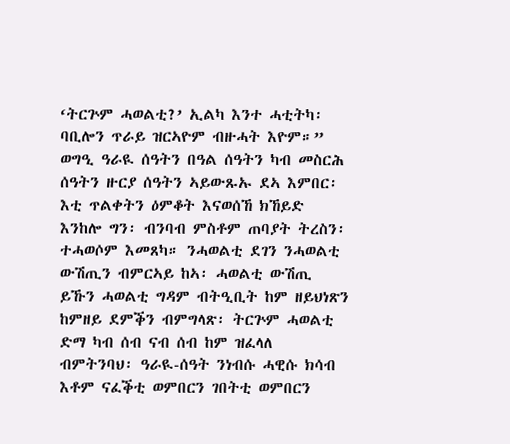‘ትርጕም ሓወልቲ?’ ኢልካ እንተ ሓቲትካ፡ ባቢሎን ጥራይ ዝርኣዮም ብዙሓት እዮም።”
ወግዒ ዓራዪ ሰዓትን በዓል ሰዓትን ካብ መስርሕ ሰዓትን ዙርያ ሰዓትን ኣይውጹኡ ደኣ እምበር፡ እቲ ጥልቀትን ዕምቆት እናወሰኸ ክኸይድ እንከሎ ግን፡ ብንባብ ምስቶም ጠባያት ትረስን፡ ተሓወሶም እመጸካ። ንሓወልቲ ደገን ንሓወልቲ ውሽጢን ብምርኣይ ከኣ፡ ሓወልቲ ውሽጢ ይኹን ሓወልቲ ግዳም ብትዒቢት ከም ዘይህነጽን ከምዘይ ደምቕን ብምግላጽ፡ ትርጕም ሓወልቲ ድማ ካብ ሰብ ናብ ሰብ ከም ዝፈላለ ብምትንባህ፡ ዓራዪ-ሰዓት ንነብሱ ሓዊሱ ክሳብ እቶም ናፈቕቲ ወምበርን ገበትቲ ወምበርን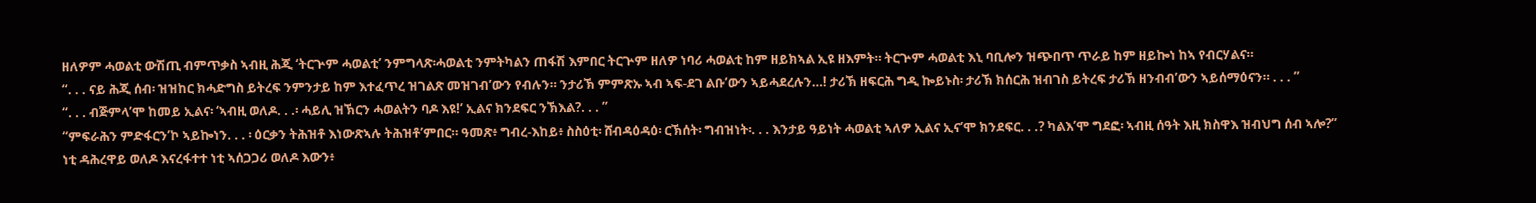ዘለዎም ሓወልቲ ውሽጢ ብምጥቃስ ኣብዚ ሕጂ ‘ትርጕም ሓወልቲ’ ንምግላጽ፡ሓወልቲ ንምትካልን ጠፋሽ እምበር ትርጕም ዘለዎ ነባሪ ሓወልቲ ከም ዘይክኣል ኢዩ ዘእምት። ትርጕም ሓወልቲ እኒ ባቢሎን ዝጭበጥ ጥራይ ከም ዘይኰነ ከኣ የብርሃልና።
“. . . ናይ ሕጂ ሰብ፡ ዝዝከር ክሓድግስ ይትረፍ ንምንታይ ከም እተፈጥረ ዝገልጽ መዝገብ’ውን የብሉን። ንታሪኽ ምምጽኡ ኣብ ኣፍ-ደገ ልቡ’ውን ኣይሓደረሉን…! ታሪኽ ዘፍርሕ ግዲ ኰይኑስ፡ ታሪኽ ክሰርሕ ዝብገስ ይትረፍ ታሪኽ ዘንብብ’ውን ኣይሰማዕናን። . . . ”
“. . . ብጅምላ’ሞ ከመይ ኢልና፡ ‘ኣብዚ ወለዶ. . .፡ ሓይሊ ዝኽርን ሓወልትን ባዶ እዩ!’ ኢልና ክንደፍር ንኽእል?. . . ”
“ምፍራሕን ምድፋርን’ኮ ኣይኰነን. . . ፡ ዕርቃን ትሕዝቶ እነውጽኣሉ ትሕዝቶ’ምበር። ዓመጽ፥ ግብረ-እከይ፥ ስስዕቲ፡ ሸብዳዕዳዕ፡ ርኽሰት፡ ግብዝነት፡. . . እንታይ ዓይነት ሓወልቲ ኣለዎ ኢልና ኢና’ሞ ክንደፍር. . .? ካልእ’ሞ ግደፎ፡ ኣብዚ ሰዓት እዚ ክስዋእ ዝብህግ ሰብ ኣሎ?”
ነቲ ዳሕረዋይ ወለዶ እናረፋተተ ነቲ ኣሰጋጋሪ ወለዶ እውን፥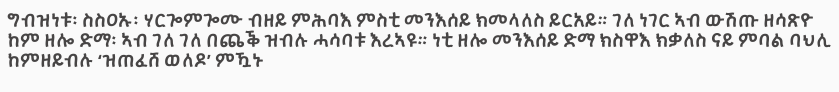ግብዝነቱ፡ ስስዐኡ፡ ሃርጐምጐሙ ብዘይ ምሕባእ ምስቲ መንእሰይ ክመላለስ ይርአይ። ገለ ነገር ኣብ ውሽጡ ዘሳጽዮ ከም ዘሎ ድማ፡ ኣብ ገለ ገለ በጨቕ ዝብሉ ሓሳባቱ እረኣዩ። ነቲ ዘሎ መንእሰይ ድማ ክስዋእ ክቃለስ ናይ ምባል ባህሊ ከምዘይብሉ ‘ዝጠፈሸ ወለዶ’ ምዃኑ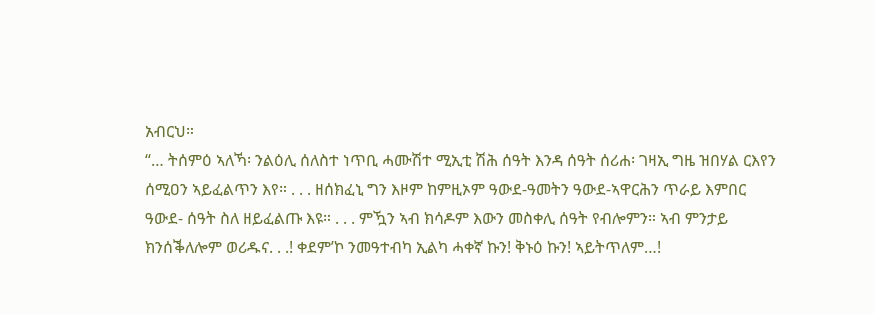አብርህ።
“… ትሰምዕ ኣለኻ፡ ንልዕሊ ሰለስተ ነጥቢ ሓሙሽተ ሚኢቲ ሽሕ ሰዓት እንዳ ሰዓት ሰሪሐ፡ ገዛኢ ግዜ ዝበሃል ርእየን ሰሚዐን ኣይፈልጥን እየ። . . . ዘሰክፈኒ ግን እዞም ከምዚኦም ዓውደ-ዓመትን ዓውደ-ኣዋርሕን ጥራይ እምበር ዓውደ- ሰዓት ስለ ዘይፈልጡ እዩ። . . . ምዃን ኣብ ክሳዶም እውን መስቀሊ ሰዓት የብሎምን። ኣብ ምንታይ ክንሰቕለሎም ወሪዱና. . .! ቀደም’ኮ ንመዓተብካ ኢልካ ሓቀኛ ኩን! ቅኑዕ ኩን! ኣይትጥለም…!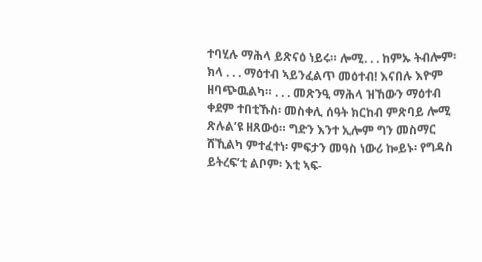ተባሂሉ ማሕላ ይጽናዕ ነይሩ። ሎሚ. . . ከምኡ ትብሎም፡ ክላ . . . ማዕተብ ኣይንፈልጥ መዕተብ! እናበሉ እዮም ዘባጭዉልካ። . . . መጽንዒ ማሕላ ዝኸውን ማዕተብ ቀደም ተበቲኹስ፡ መስቀሊ ሰዓት ክርከብ ምጽባይ ሎሚ ጽሉል’ዩ ዘጸውዕ። ግድን እንተ ኢሎም ግን መስማር ሸኺልካ ምተፈተነ፡ ምፍታን መዓስ ነውሪ ኰይኑ፡ የግዳስ ይትረፍ’ቲ ልቦም፡ እቲ ኣፍ-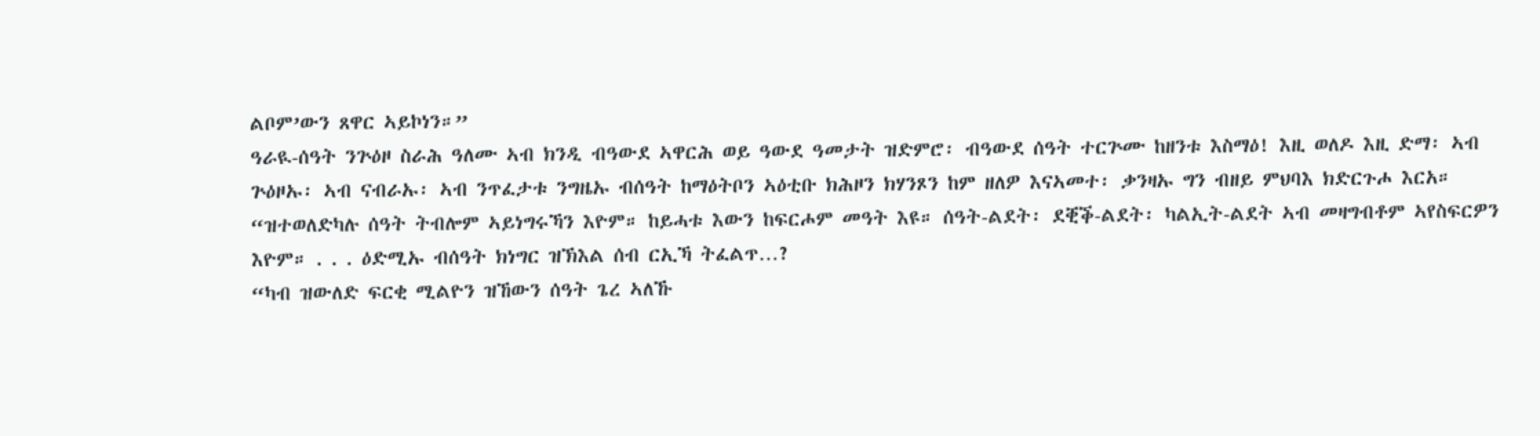ልቦም’ውን ጸዋር ኣይኮነን።”
ዓራዪ-ሰዓት ንጕዕዞ ስራሕ ዓለሙ ኣብ ክንዲ ብዓውደ ኣዋርሕ ወይ ዓውደ ዓመታት ዝድምሮ፡ ብዓውደ ሰዓት ተርጕሙ ከዘንቱ እስማዕ! እዚ ወለዶ እዚ ድማ፡ ኣብ ጕዕዞኡ፡ ኣብ ናብራኡ፡ ኣብ ንጥፈታቱ ንግዜኡ ብሰዓት ከማዕትቦን ኣዕቲቡ ክሕዞን ክሃንጾን ከም ዘለዎ እናኣመተ፡ ቃንዛኡ ግን ብዘይ ምህባእ ክድርጉሖ እርአ።
“ዝተወለድካሉ ሰዓት ትብሎም ኣይነግሩኻን እዮም። ከይሓቱ እውን ከፍርሖም መዓት እዩ። ሰዓት-ልደት፡ ደቒቕ-ልደት፡ ካልኢት-ልደት ኣብ መዛግብቶም ኣየስፍርዎን እዮም። . . . ዕድሚኡ ብሰዓት ክነግር ዝኽእል ሰብ ርኢኻ ትፈልጥ…?
“ካብ ዝውለድ ፍርቂ ሚልዮን ዝኸውን ሰዓት ጌረ ኣለኹ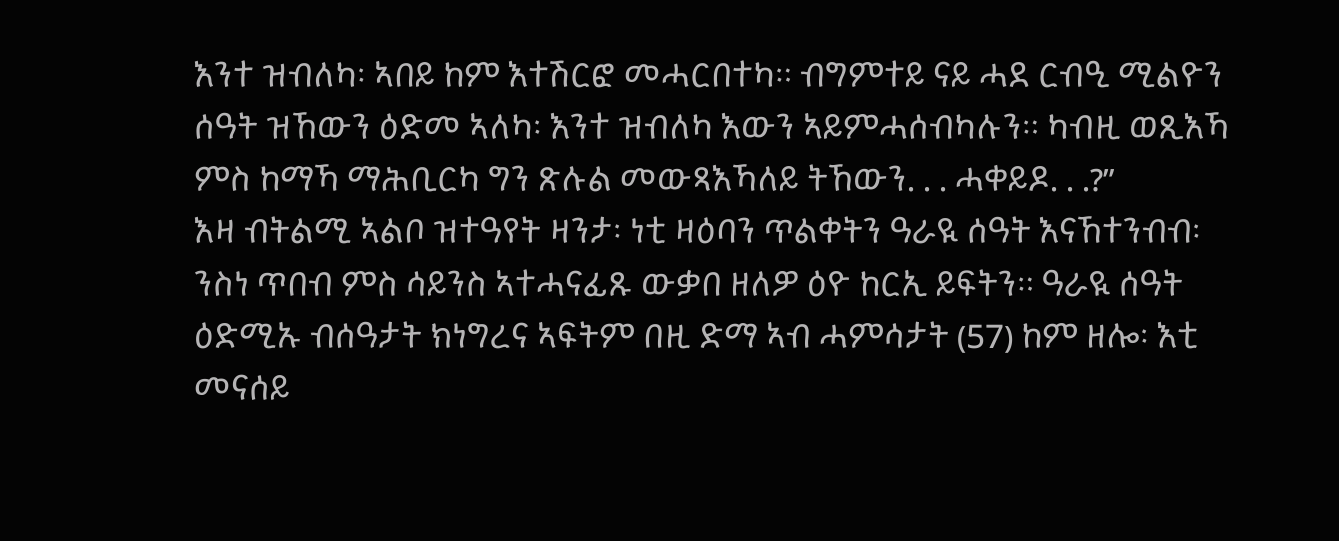እንተ ዝብለካ፡ ኣበይ ከም እተሽርፎ መሓርበተካ። ብግምተይ ናይ ሓደ ርብዒ ሚልዮን ሰዓት ዝኸውን ዕድመ ኣለካ፡ እንተ ዝብለካ እውን ኣይምሓሰብካሉን። ካብዚ ወጺእኻ ምስ ከማኻ ማሕቢርካ ግን ጽሉል መውጻእኻለይ ትኸውን. . . ሓቀይዶ. . .?”
እዛ ብትልሚ ኣልቦ ዝተዓየት ዛንታ፡ ነቲ ዛዕባን ጥልቀትን ዓራዪ ሰዓት እናኸተንብብ፡ ንስነ ጥበብ ምስ ሳይንስ ኣተሓናፊጹ ውቃበ ዘለዎ ዕዮ ከርኢ ይፍትን። ዓራዪ ሰዓት ዕድሚኡ ብሰዓታት ክነግረና ኣፍትም በዚ ድማ ኣብ ሓምሳታት (57) ከም ዘሎ፡ እቲ መናሰይ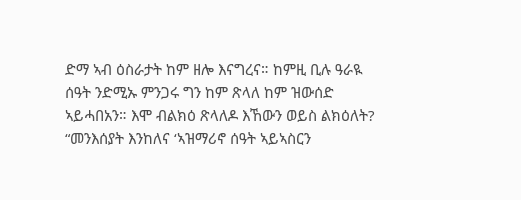ድማ ኣብ ዕስራታት ከም ዘሎ እናግረና። ከምዚ ቢሉ ዓራዪ ሰዓት ንድሚኡ ምንጋሩ ግን ከም ጽላለ ከም ዝውሰድ ኣይሓበአን። እሞ ብልክዕ ጽላለዶ እኸውን ወይስ ልክዕለት?
“መንእሰያት እንከለና ‘ኣዝማሪኖ ሰዓት ኣይኣስርን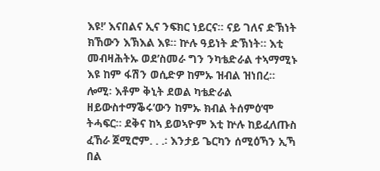እዩ!’ እናበልና ኢና ንፍክር ነይርና። ናይ ገለና ድኽነት ክኸውን እኽእል እዩ። ኵሉ ዓይነት ድኽነት። እቲ መብዛሕትኡ ወደ’ስመራ ግን ንካቴድራል ተኣማሚኑ እዩ ከም ፋሽን ወሲድዎ ከምኡ ዝብል ዝነበረ። ሎሚ፡ እቶም ቅኒት ደወል ካቴድራል ዘይውስተማቕሩ’ውን ከምኡ ክብል ትሰምዕ’ሞ ትሓፍር። ደቅና ከኣ ይወኣዮም እቲ ኵሉ ከይፈለጡስ ፈኸራ ጀሚሮም. . .፡ እንታይ ጌርካን ሰሚዕኻን ኢኻ በል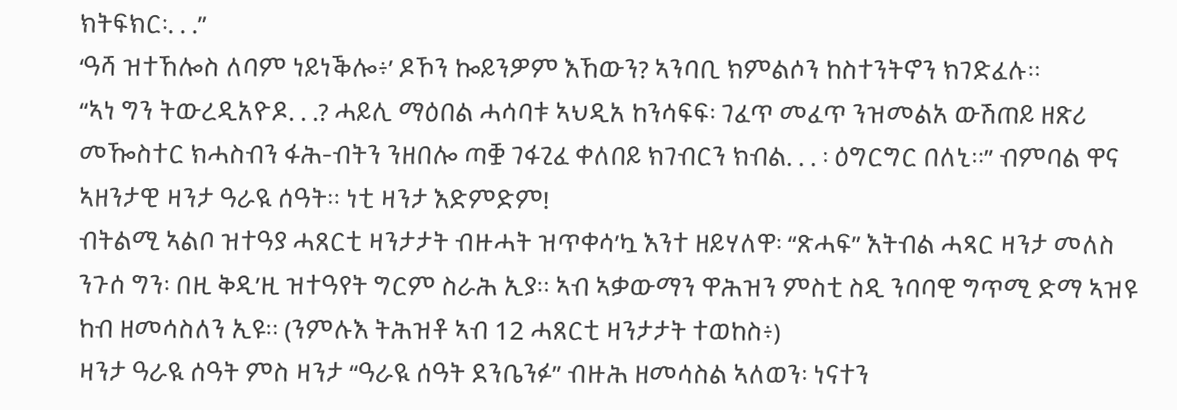ክትፍክር፡. . .”
‘ዓሻ ዝተኸሎስ ለባም ነይነቕሎ፥’ ዶኾን ኰይንዎም እኸውን? ኣንባቢ ክምልሶን ከስተንትኖን ክገድፈሉ።
“ኣነ ግን ትውረዲአዮዶ. . .? ሓይሊ ማዕበል ሓሳባቱ ኣህዲአ ከንሳፍፍ፡ ገፈጥ መፈጥ ንዝመልአ ውሽጠይ ዘጽሪ መዀስተር ክሓስብን ፋሕ-ብትን ንዘበሎ ጣቛ ገፋጊፈ ቀለበይ ክገብርን ክብል. . . ፡ ዕግርግር በለኒ።” ብምባል ዋና ኣዘንታዊ ዛንታ ዓራዪ ሰዓት። ነቲ ዛንታ እድምድም!
ብትልሚ ኣልቦ ዝተዓያ ሓጸርቲ ዛንታታት ብዙሓት ዝጥቀሳ’ኳ እንተ ዘይሃለዋ፡ “ጽሓፍ” እትብል ሓጻር ዛንታ መለስ ንጉሰ ግን፡ በዚ ቅዲ’ዚ ዝተዓየት ግርም ስራሕ ኢያ። ኣብ ኣቃውማን ዋሕዝን ምስቲ ስዲ ንባባዊ ግጥሚ ድማ ኣዝዩ ከብ ዘመሳስለን ኢዩ። (ንምሉእ ትሕዝቶ ኣብ 12 ሓጸርቲ ዛንታታት ተወከስ፥)
ዛንታ ዓራዪ ሰዓት ምስ ዛንታ “ዓራዪ ሰዓት ደንቤንፉ” ብዙሕ ዘመሳስል ኣለወን፡ ነናተን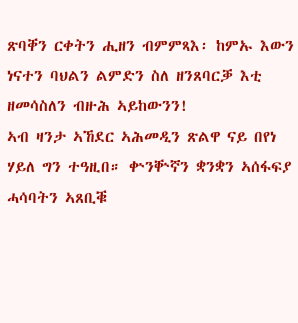ጽባቐን ርቀትን ሒዘን ብምምጻእ፡ ከምኡ እውን ነናተን ባህልን ልምድን ስለ ዘንጸባርቓ እቲ ዘመሳስለን ብዙሕ ኣይከውንን!
ኣብ ዛንታ ኣኸደር ኣሕመዲን ጽልዋ ናይ በየነ ሃይለ ግን ተዓዚበ። ቍንቝኛን ቋንቋን ኣሰፋፍያ ሓሳባትን ኣጸቢቑ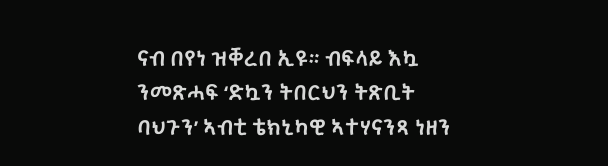ናብ በየነ ዝቐረበ ኢዩ። ብፍላይ እኳ ንመጽሓፍ ‘ድኳን ትበርህን ትጽቢት ባህጉን’ ኣብቲ ቴክኒካዊ ኣተሃናንጻ ነዘን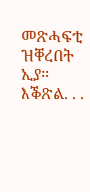መጽሓፍቲ ዝቐረበት ኢያ።
እቕጽል. . .